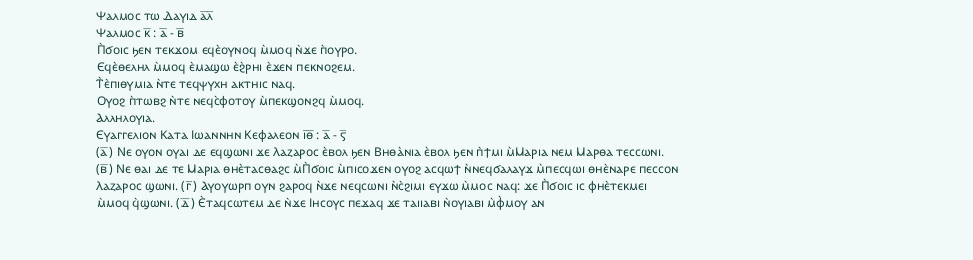Ⲯⲁⲗⲙⲟⲥ ⲧⲱ Ⲇⲁⲩⲓⲇ ⲁ̅ⲗ̅
Ⲯⲁⲗⲙⲟⲥ ⲕ̅ : ⲁ̅ - ⲃ̅
Ⲡ̀ϭⲟⲓⲥ ϧⲉⲛ ⲧⲉⲕϫⲟⲙ ⲉϥⲉ̀ⲟⲩⲛⲟϥ ⲙ̀ⲙⲟϥ ⲛ̀ϫⲉ ⲡ̀ⲟⲩⲣⲟ.
Ⲉϥⲉ̀ⲑⲉⲗⲏⲗ ⲙ̀ⲙⲟϥ ⲉ̀ⲙⲁϣⲱ ⲉ̀ϩ̀ⲣⲏⲓ ⲉ̀ϫⲉⲛ ⲡⲉⲕⲛⲟϩⲉⲙ.
Ⲧ̀ⲉ̀ⲡⲓⲑⲩⲙⲓⲁ ⲛ̀ⲧⲉ ⲧⲉϥⲯⲩⲭⲏ ⲁⲕⲧⲏⲓⲥ ⲛⲁϥ.
Ⲟⲩⲟϩ ⲡ̀ⲧⲱⲃϩ ⲛ̀ⲧⲉ ⲛⲉϥⲥ̀ⲫⲟⲧⲟⲩ ⲙ̀ⲡⲉⲕϣⲟⲛϩϥ ⲙ̀ⲙⲟϥ.
Ⲁⲗⲗⲏⲗⲟⲩⲓⲁ.
Ⲉⲩⲁⲅⲅⲉⲗⲓⲟⲛ Ⲕⲁⲧⲁ Ⲓⲱⲁⲛⲛⲏⲛ Ⲕⲉⲫⲁⲗⲉⲟⲛ ⲓ̅ⲑ̅ : ⲁ̅ - ⲋ̅
(ⲁ̅) Ⲛⲉ ⲟⲩⲟⲛ ⲟⲩⲁⲓ ⲇⲉ ⲉϥϣⲱⲛⲓ ϫⲉ Ⲗⲁⲍⲁⲣⲟⲥ ⲉ̀ⲃⲟⲗ ϧⲉⲛ Ⲃⲏⲑⲁ̀ⲛⲓⲁ ⲉ̀ⲃⲟⲗ ϧⲉⲛ ⲡ̀ϯⲙⲓ ⲙ̀Ⲙⲁⲣⲓⲁ ⲛⲉⲙ Ⲙⲁⲣⲑⲁ ⲧⲉⲥⲥⲱⲛⲓ. (ⲃ̅) Ⲛⲉ ⲑⲁⲓ ⲇⲉ ⲧⲉ Ⲙⲁⲣⲓⲁ ⲑⲏⲉ̀ⲧⲁⲥⲑⲁϩⲥ ⲙ̀Ⲡ̀ϭⲟⲓⲥ ⲙ̀ⲡⲓⲥⲟϫⲉⲛ ⲟⲩⲟϩ ⲁⲥϥⲱϯ ⲛ̀ⲛⲉϥϭⲁⲗⲁⲩϫ ⲙ̀ⲡⲉⲥϥⲱⲓ ⲑⲏⲉ̀ⲛⲁⲣⲉ ⲡⲉⲥⲥⲟⲛ Ⲗⲁⲍⲁⲣⲟⲥ ϣⲱⲛⲓ. (ⲅ̅) Ⲁⲩⲟⲩⲱⲣⲡ ⲟⲩⲛ ϩⲁⲣⲟϥ ⲛ̀ϫⲉ ⲛⲉϥⲥⲱⲛⲓ ⲛ̀ⲥ̀ϩⲓⲙⲓ ⲉⲩϫⲱ ⲙ̀ⲙⲟⲥ ⲛⲁϥ: ϫⲉ Ⲡ̀ϭⲟⲓⲥ ⲓⲥ ⲫⲏⲉ̀ⲧⲉⲕⲙⲉⲓ ⲙ̀ⲙⲟϥ ϥ̀ϣⲱⲛⲓ. (ⲇ̅) Ⲉ̀ⲧⲁϥⲥⲱⲧⲉⲙ ⲇⲉ ⲛ̀ϫⲉ Ⲓⲏⲥⲟⲩⲥ ⲡⲉϫⲁϥ ϫⲉ ⲧⲁⲓⲓⲁⲃⲓ ⲛ̀ⲟⲩⲓⲁⲃⲓ ⲙ̀ⲫ̀ⲙⲟⲩ ⲁⲛ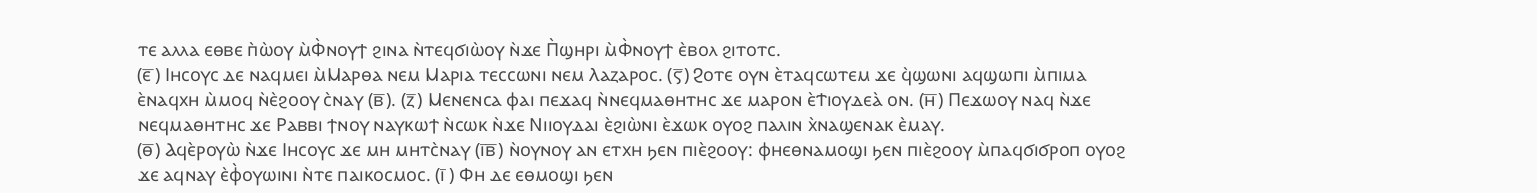ⲧⲉ ⲁⲗⲗⲁ ⲉⲑⲃⲉ ⲡ̀ⲱ̀ⲟⲩ ⲙ̀Ⲫ̀ⲛⲟⲩϯ ϩⲓⲛⲁ ⲛ̀ⲧⲉϥϭⲓⲱ̀ⲟⲩ ⲛ̀ϫⲉ Ⲡ̀ϣⲏⲣⲓ ⲙ̀Ⲫ̀ⲛⲟⲩϯ ⲉ̀ⲃⲟⲗ ϩⲓⲧⲟⲧⲥ.
(ⲉ̅) Ⲓⲏⲥⲟⲩⲥ ⲇⲉ ⲛⲁϥⲙⲉⲓ ⲙ̀Ⲙⲁⲣⲑⲁ ⲛⲉⲙ Ⲙⲁⲣⲓⲁ ⲧⲉⲥⲥⲱⲛⲓ ⲛⲉⲙ Ⲗⲁⲍⲁⲣⲟⲥ. (ⲋ̅) Ϩⲟⲧⲉ ⲟⲩⲛ ⲉ̀ⲧⲁϥⲥⲱⲧⲉⲙ ϫⲉ ϥ̀ϣⲱⲛⲓ ⲁϥϣⲱⲡⲓ ⲙ̀ⲡⲓⲙⲁ ⲉ̀ⲛⲁϥⲭⲏ ⲙ̀ⲙⲟϥ ⲛ̀ⲉ̀ϩⲟⲟⲩ ⲥ̀ⲛⲁⲩ (ⲃ̅). (ⲍ̅) Ⲙⲉⲛⲉⲛⲥⲁ ⲫⲁⲓ ⲡⲉϫⲁϥ ⲛ̀ⲛⲉϥⲙⲁⲑⲏⲧⲏⲥ ϫⲉ ⲙⲁⲣⲟⲛ ⲉ̀Ϯⲓⲟⲩⲇⲉⲁ̀ ⲟⲛ. (ⲏ̅) Ⲡⲉϫⲱⲟⲩ ⲛⲁϥ ⲛ̀ϫⲉ ⲛⲉϥⲙⲁⲑⲏⲧⲏⲥ ϫⲉ Ⲣⲁⲃⲃⲓ ϯⲛⲟⲩ ⲛⲁⲩⲕⲱϯ ⲛ̀ⲥⲱⲕ ⲛ̀ϫⲉ Ⲛⲓⲓⲟⲩⲇⲁⲓ ⲉ̀ϩⲓⲱ̀ⲛⲓ ⲉ̀ϫⲱⲕ ⲟⲩⲟϩ ⲡⲁⲗⲓⲛ ⲭ̀ⲛⲁϣⲉⲛⲁⲕ ⲉ̀ⲙⲁⲩ.
(ⲑ̅) Ⲁϥⲉ̀ⲣⲟⲩⲱ̀ ⲛ̀ϫⲉ Ⲓⲏⲥⲟⲩⲥ ϫⲉ ⲙⲏ ⲙⲏⲧⲥ̀ⲛⲁⲩ (ⲓ̅ⲃ̅) ⲛ̀ⲟⲩⲛⲟⲩ ⲁⲛ ⲉⲧⲭⲏ ϧⲉⲛ ⲡⲓⲉ̀ϩⲟⲟⲩ: ⲫⲏⲉⲑⲛⲁⲙⲟϣⲓ ϧⲉⲛ ⲡⲓⲉ̀ϩⲟⲟⲩ ⲙ̀ⲡⲁϥϭⲓϭⲣⲟⲡ ⲟⲩⲟϩ ϫⲉ ⲁϥⲛⲁⲩ ⲉ̀ⲫ̀ⲟⲩⲱⲓⲛⲓ ⲛ̀ⲧⲉ ⲡⲁⲓⲕⲟⲥⲙⲟⲥ. (ⲓ̅ ) Ⲫⲏ ⲇⲉ ⲉⲑⲙⲟϣⲓ ϧⲉⲛ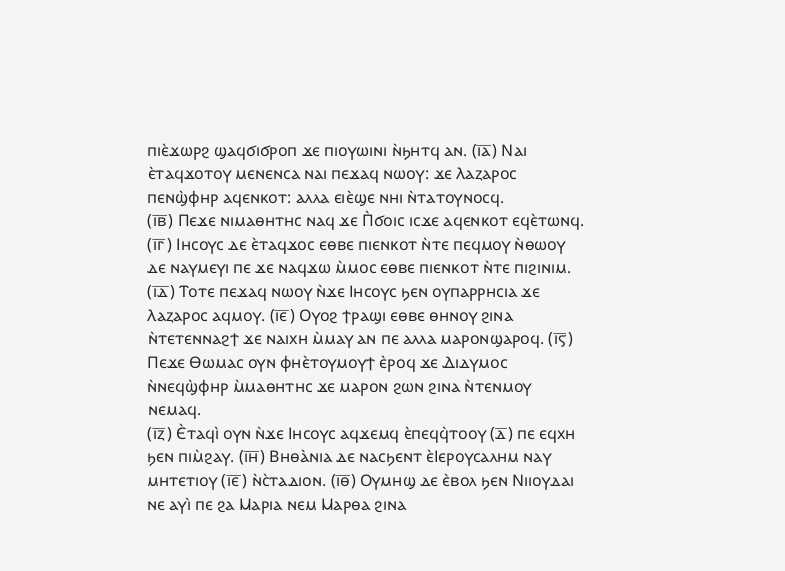ⲡⲓⲉ̀ϫⲱⲣϩ ϣⲁϥϭⲓϭⲣⲟⲡ ϫⲉ ⲡⲓⲟⲩⲱⲓⲛⲓ ⲛ̀ϧⲏⲧϥ ⲁⲛ. (ⲓ̅ⲁ̅) Ⲛⲁⲓ ⲉ̀ⲧⲁϥϫⲟⲧⲟⲩ ⲙⲉⲛⲉⲛⲥⲁ ⲛⲁⲓ ⲡⲉϫⲁϥ ⲛⲱⲟⲩ: ϫⲉ Ⲗⲁⲍⲁⲣⲟⲥ ⲡⲉⲛϣ̀ⲫⲏⲣ ⲁϥⲉⲛⲕⲟⲧ: ⲁⲗⲗⲁ ⲉⲓⲉ̀ϣⲉ ⲛⲏⲓ ⲛ̀ⲧⲁⲧⲟⲩⲛⲟⲥϥ.
(ⲓ̅ⲃ̅) Ⲡⲉϫⲉ ⲛⲓⲙⲁⲑⲏⲧⲏⲥ ⲛⲁϥ ϫⲉ Ⲡ̀ϭⲟⲓⲥ ⲓⲥϫⲉ ⲁϥⲉⲛⲕⲟⲧ ⲉϥⲉ̀ⲧⲱⲛϥ. (ⲓ̅ⲅ̅) Ⲓⲏⲥⲟⲩⲥ ⲇⲉ ⲉ̀ⲧⲁϥϫⲟⲥ ⲉⲑⲃⲉ ⲡⲓⲉⲛⲕⲟⲧ ⲛ̀ⲧⲉ ⲡⲉϥⲙⲟⲩ ⲛ̀ⲑⲱⲟⲩ ⲇⲉ ⲛⲁⲩⲙⲉⲩⲓ ⲡⲉ ϫⲉ ⲛⲁϥϫⲱ ⲙ̀ⲙⲟⲥ ⲉⲑⲃⲉ ⲡⲓⲉⲛⲕⲟⲧ ⲛ̀ⲧⲉ ⲡⲓϩⲓⲛⲓⲙ. (ⲓ̅ⲇ̅) Ⲧⲟⲧⲉ ⲡⲉϫⲁϥ ⲛⲱⲟⲩ ⲛ̀ϫⲉ Ⲓⲏⲥⲟⲩⲥ ϧⲉⲛ ⲟⲩⲡⲁⲣⲣⲏⲥⲓⲁ ϫⲉ Ⲗⲁⲍⲁⲣⲟⲥ ⲁϥⲙⲟⲩ. (ⲓ̅ⲉ̅) Ⲟⲩⲟϩ ϯⲣⲁϣⲓ ⲉⲑⲃⲉ ⲑⲏⲛⲟⲩ ϩⲓⲛⲁ ⲛ̀ⲧⲉⲧⲉⲛⲛⲁϩϯ ϫⲉ ⲛⲁⲓⲭⲏ ⲙ̀ⲙⲁⲩ ⲁⲛ ⲡⲉ ⲁⲗⲗⲁ ⲙⲁⲣⲟⲛϣⲁⲣⲟϥ. (ⲓ̅ⲋ̅) Ⲡⲉϫⲉ Ⲑⲱⲙⲁⲥ ⲟⲩⲛ ⲫⲏⲉ̀ⲧⲟⲩⲙⲟⲩϯ ⲉ̀ⲣⲟϥ ϫⲉ Ⲇⲓⲇⲩⲙⲟⲥ ⲛ̀ⲛⲉϥϣ̀ⲫⲏⲣ ⲙ̀ⲙⲁⲑⲏⲧⲏⲥ ϫⲉ ⲙⲁⲣⲟⲛ ϩⲱⲛ ϩⲓⲛⲁ ⲛ̀ⲧⲉⲛⲙⲟⲩ ⲛⲉⲙⲁϥ.
(ⲓ̅ⲍ̅) Ⲉ̀ⲧⲁϥⲓ̀ ⲟⲩⲛ ⲛ̀ϫⲉ Ⲓⲏⲥⲟⲩⲥ ⲁϥϫⲉⲙϥ ⲉ̀ⲡⲉϥϥ̀ⲧⲟⲟⲩ (ⲇ̅) ⲡⲉ ⲉϥⲭⲏ ϧⲉⲛ ⲡⲓⲙ̀ϩⲁⲩ. (ⲓ̅ⲏ̅) Ⲃⲏⲑⲁ̀ⲛⲓⲁ ⲇⲉ ⲛⲁⲥϧⲉⲛⲧ ⲉ̀Ⲓⲉⲣⲟⲩⲥⲁⲗⲏⲙ ⲛⲁⲩ ⲙⲏⲧⲉⲧⲓⲟⲩ (ⲓ̅ⲉ̅) ⲛ̀ⲥ̀ⲧⲁⲇⲓⲟⲛ. (ⲓ̅ⲑ̅) Ⲟⲩⲙⲏϣ ⲇⲉ ⲉ̀ⲃⲟⲗ ϧⲉⲛ Ⲛⲓⲓⲟⲩⲇⲁⲓ ⲛⲉ ⲁⲩⲓ̀ ⲡⲉ ϩⲁ Ⲙⲁⲣⲓⲁ ⲛⲉⲙ Ⲙⲁⲣⲑⲁ ϩⲓⲛⲁ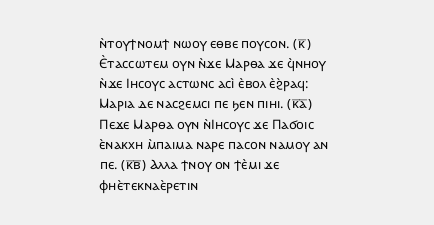ⲛ̀ⲧⲟⲩϯⲛⲟⲙϯ ⲛⲱⲟⲩ ⲉⲑⲃⲉ ⲡⲟⲩⲥⲟⲛ. (ⲕ̅) Ⲉ̀ⲧⲁⲥⲥⲱⲧⲉⲙ ⲟⲩⲛ ⲛ̀ϫⲉ Ⲙⲁⲣⲑⲁ ϫⲉ ϥ̀ⲛⲏⲟⲩ ⲛ̀ϫⲉ Ⲓⲏⲥⲟⲩⲥ ⲁⲥⲧⲱⲛⲥ ⲁⲥⲓ̀ ⲉ̀ⲃⲟⲗ ⲉ̀ϩ̀ⲣⲁϥ: Ⲙⲁⲣⲓⲁ ⲇⲉ ⲛⲁⲥϩⲉⲙⲥⲓ ⲡⲉ ϧⲉⲛ ⲡⲓⲏⲓ. (ⲕ̅ⲁ̅) Ⲡⲉϫⲉ Ⲙⲁⲣⲑⲁ ⲟⲩⲛ ⲛ̀Ⲓⲏⲥⲟⲩⲥ ϫⲉ Ⲡⲁϭⲟⲓⲥ ⲉ̀ⲛⲁⲕⲭⲏ ⲙ̀ⲡⲁⲓⲙⲁ ⲛⲁⲣⲉ ⲡⲁⲥⲟⲛ ⲛⲁⲙⲟⲩ ⲁⲛ ⲡⲉ. (ⲕ̅ⲃ̅) Ⲁⲗⲗⲁ ϯⲛⲟⲩ ⲟⲛ ϯⲉ̀ⲙⲓ ϫⲉ ⲫⲏⲉ̀ⲧⲉⲕⲛⲁⲉ̀ⲣⲉⲧⲓⲛ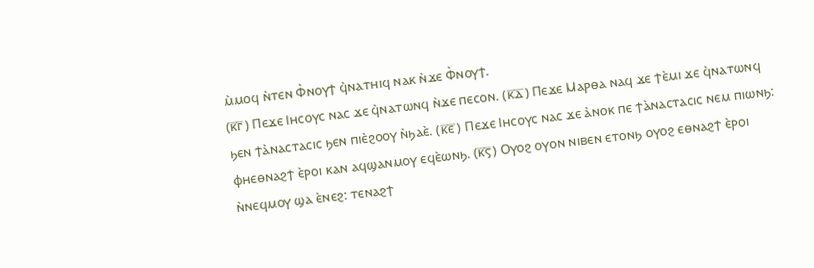ⲙ̀ⲙⲟϥ ⲛ̀ⲧⲉⲛ Ⲫ̀ⲛⲟⲩϯ ϥ̀ⲛⲁⲧⲏⲓϥ ⲛⲁⲕ ⲛ̀ϫⲉ Ⲫ̀ⲛⲟⲩϯ.
(ⲕ̅ⲅ̅) Ⲡⲉϫⲉ Ⲓⲏⲥⲟⲩⲥ ⲛⲁⲥ ϫⲉ ϥ̀ⲛⲁⲧⲱⲛϥ ⲛ̀ϫⲉ ⲡⲉⲥⲟⲛ. (ⲕ̅ⲇ̅) Ⲡⲉϫⲉ Ⲙⲁⲣⲑⲁ ⲛⲁϥ ϫⲉ ϯⲉ̀ⲙⲓ ϫⲉ ϥ̀ⲛⲁⲧⲱⲛϥ ϧⲉⲛ ϯⲁ̀ⲛⲁⲥⲧⲁⲥⲓⲥ ϧⲉⲛ ⲡⲓⲉ̀ϩⲟⲟⲩ ⲛ̀ϧⲁⲉ̀. (ⲕ̅ⲉ̅) Ⲡⲉϫⲉ Ⲓⲏⲥⲟⲩⲥ ⲛⲁⲥ ϫⲉ ⲁ̀ⲛⲟⲕ ⲡⲉ ϯⲁ̀ⲛⲁⲥⲧⲁⲥⲓⲥ ⲛⲉⲙ ⲡⲓⲱⲛϧ: ⲫⲏⲉⲑⲛⲁϩϯ ⲉ̀ⲣⲟⲓ ⲕⲁⲛ ⲁϥϣⲁⲛⲙⲟⲩ ⲉϥⲉ̀ⲱⲛϧ. (ⲕ̅ⲋ̅) Ⲟⲩⲟϩ ⲟⲩⲟⲛ ⲛⲓⲃⲉⲛ ⲉⲧⲟⲛϧ ⲟⲩⲟϩ ⲉⲑⲛⲁϩϯ ⲉ̀ⲣⲟⲓ ⲛ̀ⲛⲉϥⲙⲟⲩ ϣⲁ ⲉ̀ⲛⲉϩ: ⲧⲉⲛⲁϩϯ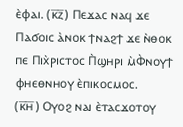ⲉ̀ⲫⲁⲓ. (ⲕ̅ⲍ̅) Ⲡⲉϫⲁⲥ ⲛⲁϥ ϫⲉ Ⲡⲁϭⲟⲓⲥ ⲁ̀ⲛⲟⲕ ϯⲛⲁϩϯ ϫⲉ ⲛ̀ⲑⲟⲕ ⲡⲉ Ⲡⲓⲭ̀ⲣⲓⲥⲧⲟⲥ Ⲡ̀ϣⲏⲣⲓ ⲙ̀Ⲫ̀ⲛⲟⲩϯ ⲫⲏⲉⲑⲛⲏⲟⲩ ⲉ̀ⲡⲓⲕⲟⲥⲙⲟⲥ.
(ⲕ̅ⲏ̅) Ⲟⲩⲟϩ ⲛⲁⲓ ⲉ̀ⲧⲁⲥϫⲟⲧⲟⲩ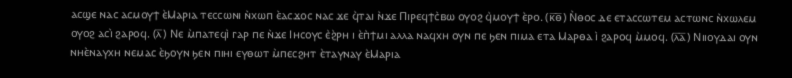ⲁⲥϣⲉ ⲛⲁⲥ ⲁⲥⲙⲟⲩϯ ⲉ̀Ⲙⲁⲣⲓⲁ ⲧⲉⲥⲥⲱⲛⲓ ⲛ̀ⲭⲱⲡ ⲉ̀ⲁⲥϫⲟⲥ ⲛⲁⲥ ϫⲉ ϥ̀ⲧⲁⲓ ⲛ̀ϫⲉ Ⲡⲓⲣⲉϥϯⲥ̀ⲃⲱ ⲟⲩⲟϩ ϥ̀ⲙⲟⲩϯ ⲉ̀ⲣⲟ. (ⲕ̅ⲑ̅) Ⲛ̀ⲑⲟⲥ ⲇⲉ ⲉⲧⲁⲥⲥⲱⲧⲉⲙ ⲁⲥⲧⲱⲛⲥ ⲛ̀ⲭⲱⲗⲉⲙ ⲟⲩⲟϩ ⲁⲥⲓ̀ ϩⲁⲣⲟϥ. (ⲗ̅) Ⲛⲉ ⲙ̀ⲡⲁⲧⲉϥⲓ̀ ⲅⲁⲣ ⲡⲉ ⲛ̀ϫⲉ Ⲓⲏⲥⲟⲩⲥ ⲉ̀ϩ̀ⲣⲏ ⲓ ⲉ̀ⲡ̀ϯⲙⲓ ⲁⲗⲗⲁ ⲛⲁϥⲭⲏ ⲟⲩⲛ ⲡⲉ ϧⲉⲛ ⲡⲓⲙⲁ ⲉⲧⲁ Ⲙⲁⲣⲑⲁ ⲓ̀ ϩⲁⲣⲟϥ ⲙ̀ⲙⲟϥ. (ⲗ̅ⲁ̅) Ⲛⲓⲓⲟⲩⲇⲁⲓ ⲟⲩⲛ ⲛⲏⲉ̀ⲛⲁⲩⲭⲏ ⲛⲉⲙⲁⲥ ⲉ̀ϧⲟⲩⲛ ϧⲉⲛ ⲡⲓⲏⲓ ⲉⲩⲑⲱⲧ ⲙ̀ⲡⲉⲥϩⲏⲧ ⲉ̀ⲧⲁⲩⲛⲁⲩ ⲉ̀Ⲙⲁⲣⲓⲁ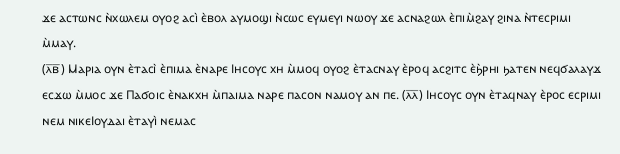ϫⲉ ⲁⲥⲧⲱⲛⲥ ⲛ̀ⲭⲱⲗⲉⲙ ⲟⲩⲟϩ ⲁⲥⲓ̀ ⲉ̀ⲃⲟⲗ ⲁⲩⲙⲟϣⲓ ⲛ̀ⲥⲱⲥ ⲉⲩⲙⲉⲩⲓ ⲛⲱⲟⲩ ϫⲉ ⲁⲥⲛⲁϩⲱⲗ ⲉ̀ⲡⲓⲙ̀ϩⲁⲩ ϩⲓⲛⲁ ⲛ̀ⲧⲉⲥⲣⲓⲙⲓ ⲙ̀ⲙⲁⲩ.
(ⲗ̅ⲃ̅) Ⲙⲁⲣⲓⲁ ⲟⲩⲛ ⲉ̀ⲧⲁⲥⲓ̀ ⲉ̀ⲡⲓⲙⲁ ⲉ̀ⲛⲁⲣⲉ Ⲓⲏⲥⲟⲩⲥ ⲭⲏ ⲙ̀ⲙⲟϥ ⲟⲩⲟϩ ⲉ̀ⲧⲁⲥⲛⲁⲩ ⲉ̀ⲣⲟϥ ⲁⲥϩⲓⲧⲥ ⲉ̀ϧ̀ⲣⲏⲓ ϧⲁⲧⲉⲛ ⲛⲉϥϭⲁⲗⲁⲩϫ ⲉⲥϫⲱ ⲙ̀ⲙⲟⲥ ϫⲉ Ⲡⲁϭⲟⲓⲥ ⲉ̀ⲛⲁⲕⲭⲏ ⲙ̀ⲡⲁⲓⲙⲁ ⲛⲁⲣⲉ ⲡⲁⲥⲟⲛ ⲛⲁⲙⲟⲩ ⲁⲛ ⲡⲉ. (ⲗ̅ⲗ̅) Ⲓⲏⲥⲟⲩⲥ ⲟⲩⲛ ⲉ̀ⲧⲁϥⲛⲁⲩ ⲉ̀ⲣⲟⲥ ⲉⲥⲣⲓⲙⲓ ⲛⲉⲙ ⲛⲓⲕⲉⲒⲟⲩⲇⲁⲓ ⲉ̀ⲧⲁⲩⲓ̀ ⲛⲉⲙⲁⲥ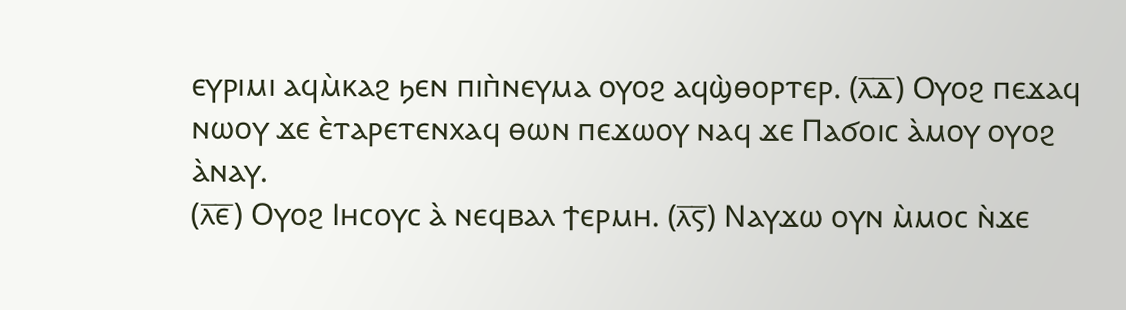ⲉⲩⲣⲓⲙⲓ ⲁϥⲙ̀ⲕⲁϩ ϧⲉⲛ ⲡⲓⲡ̀ⲛⲉⲩⲙⲁ ⲟⲩⲟϩ ⲁϥϣ̀ⲑⲟⲣⲧⲉⲣ. (ⲗ̅ⲇ̅) Ⲟⲩⲟϩ ⲡⲉϫⲁϥ ⲛⲱⲟⲩ ϫⲉ ⲉ̀ⲧⲁⲣⲉⲧⲉⲛⲭⲁϥ ⲑⲱⲛ ⲡⲉϫⲱⲟⲩ ⲛⲁϥ ϫⲉ Ⲡⲁϭⲟⲓⲥ ⲁ̀ⲙⲟⲩ ⲟⲩⲟϩ ⲁ̀ⲛⲁⲩ.
(ⲗ̅ⲉ̅) Ⲟⲩⲟϩ Ⲓⲏⲥⲟⲩⲥ ⲁ̀ ⲛⲉϥⲃⲁⲗ ϯⲉⲣⲙⲏ. (ⲗ̅ⲋ̅) Ⲛⲁⲩϫⲱ ⲟⲩⲛ ⲙ̀ⲙⲟⲥ ⲛ̀ϫⲉ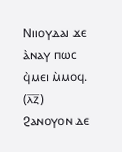Ⲛⲓⲓⲟⲩⲇⲁⲓ ϫⲉ ⲁ̀ⲛⲁⲩ ⲡⲱⲥ ϥ̀ⲙⲉⲓ ⲙ̀ⲙⲟϥ. (ⲗ̅ⲍ̅) Ϩⲁⲛⲟⲩⲟⲛ ⲇⲉ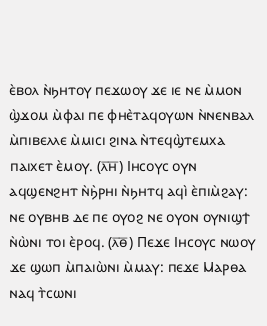ⲉ̀ⲃⲟⲗ ⲛ̀ϧⲏⲧⲟⲩ ⲡⲉϫⲱⲟⲩ ϫⲉ ⲓⲉ ⲛⲉ ⲙ̀ⲙⲟⲛ ϣ̀ϫⲟⲙ ⲙ̀ⲫⲁⲓ ⲡⲉ ⲫⲏⲉ̀ⲧⲁϥⲟⲩⲱⲛ ⲛ̀ⲛⲉⲛⲃⲁⲗ ⲙ̀ⲡⲓⲃⲉⲗⲗⲉ ⲙ̀ⲙⲓⲥⲓ ϩⲓⲛⲁ ⲛ̀ⲧⲉϥϣ̀ⲧⲉⲙⲭⲁ ⲡⲁⲓⲭⲉⲧ ⲉ̀ⲙⲟⲩ. (ⲗ̅ⲏ̅) Ⲓⲏⲥⲟⲩⲥ ⲟⲩⲛ ⲁϥϣⲉⲛϩⲏⲧ ⲛ̀ϧ̀ⲣⲏⲓ ⲛ̀ϧⲏⲧϥ ⲁϥⲓ̀ ⲉ̀ⲡⲓⲙ̀ϩⲁⲩ: ⲛⲉ ⲟⲩⲃⲏⲃ ⲇⲉ ⲡⲉ ⲟⲩⲟϩ ⲛⲉ ⲟⲩⲟⲛ ⲟⲩⲛⲓϣϯ ⲛ̀ⲱ̀ⲛⲓ ⲧⲟⲓ ⲉ̀ⲣⲟϥ. (ⲗ̅ⲑ̅) Ⲡⲉϫⲉ Ⲓⲏⲥⲟⲩⲥ ⲛⲱⲟⲩ ϫⲉ ϣⲱⲡ ⲙ̀ⲡⲁⲓⲱ̀ⲛⲓ ⲙ̀ⲙⲁⲩ: ⲡⲉϫⲉ Ⲙⲁⲣⲑⲁ ⲛⲁϥ ⲧ̀ⲥⲱⲛⲓ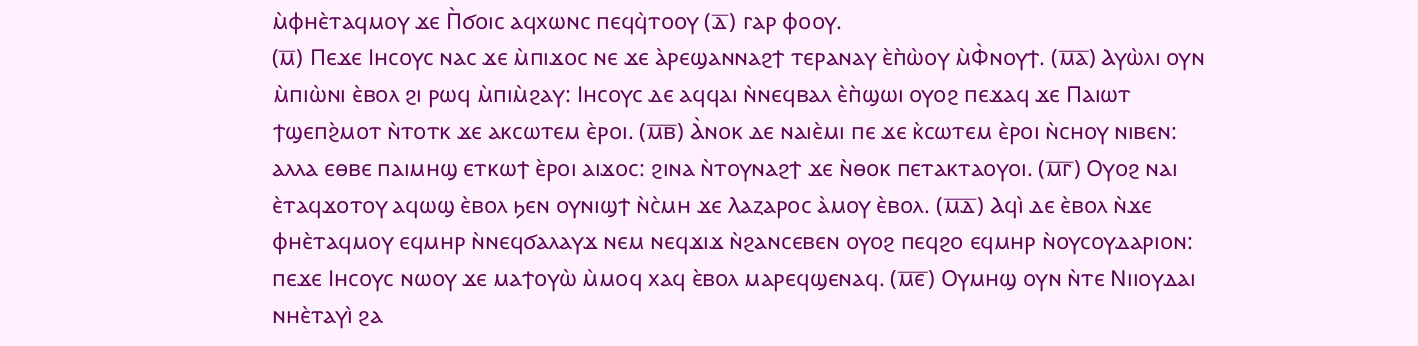ⲙ̀ⲫⲏⲉ̀ⲧⲁϥⲙⲟⲩ ϫⲉ Ⲡ̀ϭⲟⲓⲥ ⲁϥⲭⲱⲛⲥ ⲡⲉϥϥ̀ⲧⲟⲟⲩ (ⲇ̅) ⲅⲁⲣ ⲫⲟⲟⲩ.
(ⲙ̅) Ⲡⲉϫⲉ Ⲓⲏⲥⲟⲩⲥ ⲛⲁⲥ ϫⲉ ⲙ̀ⲡⲓϫⲟⲥ ⲛⲉ ϫⲉ ⲁ̀ⲣⲉϣⲁⲛⲛⲁϩϯ ⲧⲉⲣⲁⲛⲁⲩ ⲉ̀ⲡ̀ⲱ̀ⲟⲩ ⲙ̀Ⲫ̀ⲛⲟⲩϯ. (ⲙ̅ⲁ̅) Ⲁⲩⲱ̀ⲗⲓ ⲟⲩⲛ ⲙ̀ⲡⲓⲱ̀ⲛⲓ ⲉ̀ⲃⲟⲗ ϩⲓ ⲣⲱϥ ⲙ̀ⲡⲓⲙ̀ϩⲁⲩ: Ⲓⲏⲥⲟⲩⲥ ⲇⲉ ⲁϥϥⲁⲓ ⲛ̀ⲛⲉϥⲃⲁⲗ ⲉ̀ⲡ̀ϣⲱⲓ ⲟⲩⲟϩ ⲡⲉϫⲁϥ ϫⲉ Ⲡⲁⲓⲱⲧ ϯϣⲉⲡϩ̀ⲙⲟⲧ ⲛ̀ⲧⲟⲧⲕ ϫⲉ ⲁⲕⲥⲱⲧⲉⲙ ⲉ̀ⲣⲟⲓ. (ⲙ̅ⲃ̅) Ⲁ̀ⲛⲟⲕ ⲇⲉ ⲛⲁⲓⲉ̀ⲙⲓ ⲡⲉ ϫⲉ ⲕ̀ⲥⲱⲧⲉⲙ ⲉ̀ⲣⲟⲓ ⲛ̀ⲥⲏⲟⲩ ⲛⲓⲃⲉⲛ: ⲁⲗⲗⲁ ⲉⲑⲃⲉ ⲡⲁⲓⲙⲏϣ ⲉⲧⲕⲱϯ ⲉ̀ⲣⲟⲓ ⲁⲓϫⲟⲥ: ϩⲓⲛⲁ ⲛ̀ⲧⲟⲩⲛⲁϩϯ ϫⲉ ⲛ̀ⲑⲟⲕ ⲡⲉⲧⲁⲕⲧⲁⲟⲩⲟⲓ. (ⲙ̅ⲅ̅) Ⲟⲩⲟϩ ⲛⲁⲓ ⲉ̀ⲧⲁϥϫⲟⲧⲟⲩ ⲁϥⲱϣ ⲉ̀ⲃⲟⲗ ϧⲉⲛ ⲟⲩⲛⲓϣϯ ⲛ̀ⲥ̀ⲙⲏ ϫⲉ Ⲗⲁⲍⲁⲣⲟⲥ ⲁ̀ⲙⲟⲩ ⲉ̀ⲃⲟⲗ. (ⲙ̅ⲇ̅) Ⲁϥⲓ̀ ⲇⲉ ⲉ̀ⲃⲟⲗ ⲛ̀ϫⲉ ⲫⲏⲉ̀ⲧⲁϥⲙⲟⲩ ⲉϥⲙⲏⲣ ⲛ̀ⲛⲉϥϭⲁⲗⲁⲩϫ ⲛⲉⲙ ⲛⲉϥϫⲓϫ ⲛ̀ϩⲁⲛⲥⲉⲃⲉⲛ ⲟⲩⲟϩ ⲡⲉϥϩⲟ ⲉϥⲙⲏⲣ ⲛ̀ⲟⲩⲥⲟⲩⲇⲁⲣⲓⲟⲛ: ⲡⲉϫⲉ Ⲓⲏⲥⲟⲩⲥ ⲛⲱⲟⲩ ϫⲉ ⲙⲁϯⲟⲩⲱ̀ ⲙ̀ⲙⲟϥ ⲭⲁϥ ⲉ̀ⲃⲟⲗ ⲙⲁⲣⲉϥϣⲉⲛⲁϥ. (ⲙ̅ⲉ̅) Ⲟⲩⲙⲏϣ ⲟⲩⲛ ⲛ̀ⲧⲉ Ⲛⲓⲓⲟⲩⲇⲁⲓ ⲛⲏⲉ̀ⲧⲁⲩⲓ̀ ϩⲁ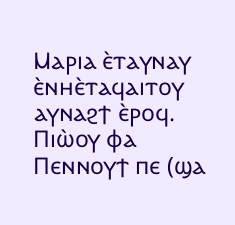Ⲙⲁⲣⲓⲁ ⲉ̀ⲧⲁⲩⲛⲁⲩ ⲉ̀ⲛⲏⲉ̀ⲧⲁϥⲁⲓⲧⲟⲩ ⲁⲩⲛⲁϩϯ ⲉ̀ⲣⲟϥ.
Ⲡⲓⲱ̀ⲟⲩ ⲫⲁ Ⲡⲉⲛⲛⲟⲩϯ ⲡⲉ (ϣⲁ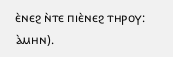ⲉ̀ⲛⲉϩ ⲛ̀ⲧⲉ ⲡⲓⲉ̀ⲛⲉϩ ⲧⲏⲣⲟⲩ: ⲁ̀ⲙⲏⲛ).